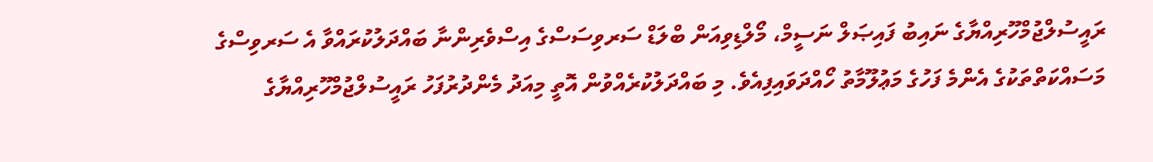ރައީސުލްޖުމްހޫރިއްޔާގެ ނައިބު ފައިޞަލް ނަސީމް، މޯލްޑިވިއަން ބްލަޑް ސަރވިސަސްގެ އިސްވެރިންނާ ބައްދަލުކުރައްވާ އެ ސަރވިސްގެ މަސައްކަތްތަކުގެ އެންމެ ފަހުގެ މަޢުލޫމާތު ހޯއްދަވައިފިއެވެ. މި ބައްދަލުކުރެއްވުން އޮތީ މިއަދު މެންދުރުފަހު ރައީސުލްޖުމްހޫރިއްޔާގެ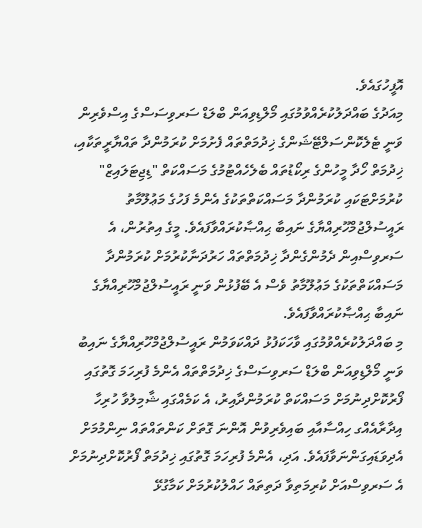އޮފީހުގައެވެ.
މިއަދުގެ ބައްދަލުކުރެއްވުމުގައި މޯލްޑިވިއަން ބްލަޑް ސަރވިސަސްގެ އިސްވެރިން ވަނީ ޓެލެކޮންސަލްޓޭޝަންގެ ޚިދުމަތްތައް ފެށުމަށް ކުރަމުންދާ ތައްޔާރީތަކާއި، ޚިދުމަތް ހޯދާ މީހުންގެ ރިކޯޑުތައް ބެލެހެއްޓުމުގެ މަސައްކަތް "ޑިޖިޓަލައިޒް" ކުރުމަށްޓަކައި ކުރަމުންދާ މަސައްކަތްތަކުގެ އެންމެ ފަހުގެ މަޢުލޫމާތު ރައީސުލްޖުމްހޫރިއްޔާގެ ނައިބާ ޙިއްޞާކުރައްވާފައެވެ. މީގެ އިތުރުން، އެ ސަރވިސްއިން ދެމުންގެންދާ ޚިދުމަތްތައް ހަރުދަނާކުރުމަށް ކުރަމުންދާ މަސައްކަތްތަކުގެ މަޢުލޫމާތު ވެސް އެ ބޭފުޅުން ވަނީ ރައީސުލްޖުމްހޫރިއްޔާގެ ނައިބާ ޙިއްޞާކުރައްވާފައެވެ.
މި ބައްދަލުކުރެއްވުމުގައި ވާހަކަފުޅު ދައްކަވަމުން ރައީސުލްޖުމްހޫރިއްޔާގެ ނައިބު ވަނީ މޯލްޑިވިއަން ބްލަޑް ސަރވިސަސްގެ ޚިދުމަތްތައް އެންމެ ފުރިހަމަ ގޮތުގައި ފޯރުކޮށްދިނުމަށް މަސައްކަތް ކުރަމުންދާއިރު، އެ ކަމެއްގައި ޝާމިލުވާ ހުރިހާ އިދާރާއެއްގ ހިއްސާއާއި ބައިވެރިވުން އޮންނަ ގޮތަށް ކަންތައްތައް ނިންމުމަށް އެދިވަޑައިގަންނަވާފައެވެ. އަދި، އެންމެ ފުރިހަމަ ގޮތުގައި ޚިދުމަތް ފޯރުކޮށްދިނުމަށް އެ ސަރވިސްއަށް ކުރިމަތިވާ ދަތިތައް ހައްލުކުރުމަށް ކަމާގުޅޭ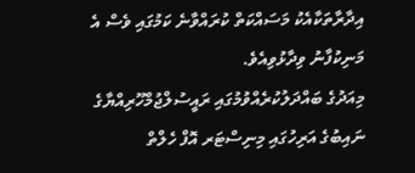އިދާރާތަކާއެކު މަސައްކަތް ކުރައްވާނެ ކަމުގައި ވެސް އެ މަނިކުފާނު ވިދާޅުވިއެވެ.
މިއަދުގެ ބައްދަލުކުރެއްވުމުގައި ރައީސުލްޖުމްހޫރިއްޔާގެ ނައިބުގެ އަރިހުގައި މިނިސްޓަރ އޮފް ހެލްތް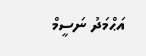އަޙްމަދު ނަސީމް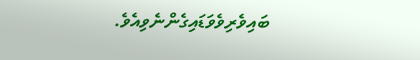ބައިވެރިވެވަޑައިގެންނެވިއެވެ.